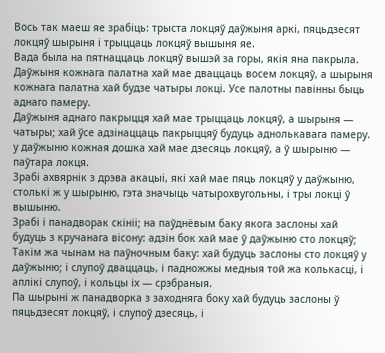Вось так маеш яе зрабіць: трыста локцяў даўжыня аркі, пяцьдзесят локцяў шырыня і трыццаць локцяў вышыня яе.
Вада была на пятнаццаць локцяў вышэй за горы, якія яна пакрыла.
Даўжыня кожнага палатна хай мае дваццаць восем локцяў, а шырыня кожнага палатна хай будзе чатыры локці. Усе палотны павінны быць аднаго памеру.
Даўжыня аднаго пакрыцця хай мае трыццаць локцяў, а шырыня — чатыры; хай ўсе адзінаццаць пакрыццяў будуць аднолькавага памеру.
у даўжыню кожная дошка хай мае дзесяць локцяў, а ў шырыню — паўтара локця.
Зрабі ахвярнік з дрэва акацыі, які хай мае пяць локцяў у даўжыню, столькі ж у шырыню, гэта значыць чатырохвугольны, і тры локці ў вышыню.
Зрабі і панадворак скініі; на паўднёвым баку якога заслоны хай будуць з кручанага вісону: адзін бок хай мае ў даўжыню сто локцяў;
Такім жа чынам на паўночным баку: хай будуць заслоны сто локцяў у даўжыню; і слупоў дваццаць, і падножжы медныя той жа колькасці, і аплікі слупоў, і кольцы іх — срэбраныя.
Па шырыні ж панадворка з заходняга боку хай будуць заслоны ў пяцьдзесят локцяў, і слупоў дзесяць, і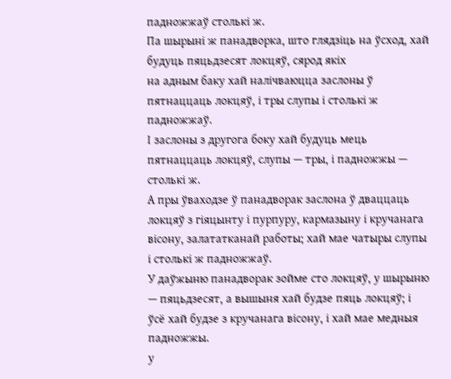падножжаў столькі ж.
Па шырыні ж панадворка, што глядзіць на ўсход, хай будуць пяцьдзесят локцяў, сярод якіх
на адным баку хай налічваюцца заслоны ў пятнаццаць локцяў, і тры слупы і столькі ж падножжаў.
І заслоны з другога боку хай будуць мець пятнаццаць локцяў, слупы — тры, і падножжы — столькі ж.
А пры ўваходзе ў панадворак заслона ў дваццаць локцяў з гіяцынту і пурпуру, кармазыну і кручанага вісону, залататканай работы; хай мае чатыры слупы і столькі ж падножжаў.
У даўжыню панадворак зойме сто локцяў, у шырыню — пяцьдзесят, а вышыня хай будзе пяць локцяў; і ўсё хай будзе з кручанага вісону, і хай мае медныя падножжы.
у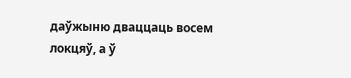даўжыню дваццаць восем локцяў, а ў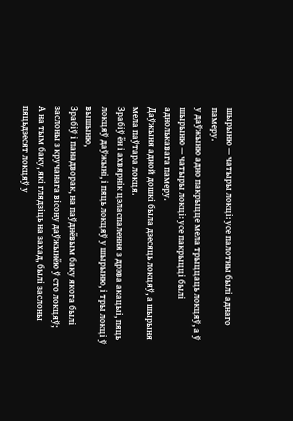шырыню — чатыры локці: усе палотны былі аднаго памеру.
у даўжыню адно пакрыцце мела трыццаць локцяў, а ў шырыню — чатыры локці: усе пакрыцці былі аднолькавага памеру.
Даўжыня адной дошкі была дзесяць локцяў, а шырыня мела паўтара локця.
Зрабіў ён і ахвярнік цэласпалення з дрэва акацыі, пяць локцяў даўжыні, і пяць локцяў у шырыню, і тры локці ў вышыню,
Зрабіў і панадворак, на паўднёвым баку якога былі заслоны з кручанага вісону даўжынёю ў сто локцяў;
А на тым баку, які глядзіць на захад, былі заслоны пяцьдзесят локцяў у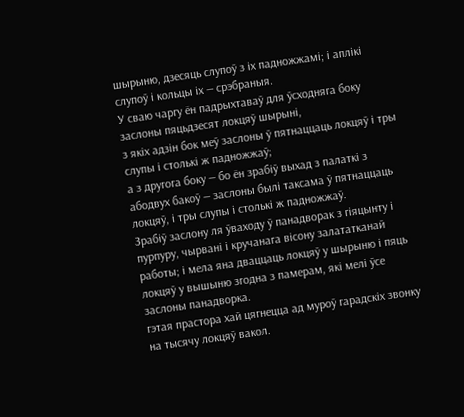шырыню, дзесяць слупоў з іх падножжамі; і аплікі слупоў і кольцы іх — срэбраныя.
У сваю чаргу ён падрыхтаваў для ўсходняга боку заслоны пяцьдзесят локцяў шырыні,
з якіх адзін бок меў заслоны ў пятнаццаць локцяў і тры слупы і столькі ж падножжаў;
а з другога боку — бо ён зрабіў выхад з палаткі з абодвух бакоў — заслоны былі таксама ў пятнаццаць локцяў, і тры слупы і столькі ж падножжаў.
Зрабіў заслону ля ўваходу ў панадворак з гіяцынту і пурпуру, чырвані і кручанага вісону залататканай работы; і мела яна дваццаць локцяў у шырыню і пяць локцяў у вышыню згодна з памерам, які мелі ўсе заслоны панадворка.
гэтая прастора хай цягнецца ад муроў гарадскіх звонку на тысячу локцяў вакол.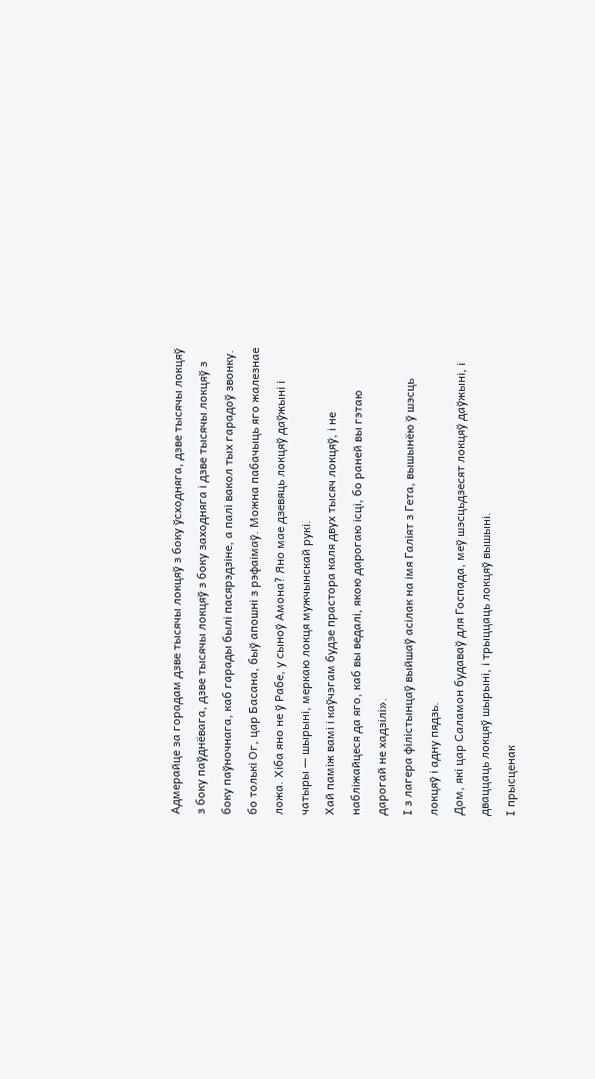Адмерайце за горадам дзве тысячы локцяў з боку ўсходняга, дзве тысячы локцяў з боку паўднёвага, дзве тысячы локцяў з боку заходняга і дзве тысячы локцяў з боку паўночнага, каб гарады былі пасярэдзіне, а палі вакол тых гарадоў звонку.
бо толькі Ог, цар Басана, быў апошні з рэфаімаў. Можна пабачыць яго жалезнае ложа. Хіба яно не ў Рабе, у сыноў Амона? Яно мае дзевяць локцяў даўжыні і чатыры — шырыні, меркаю локця мужчынскай рукі.
Хай паміж вамі і каўчэгам будзе прастора каля двух тысяч локцяў, і не набліжайцеся да яго, каб вы ведалі, якою дарогаю ісці, бо раней вы гэтаю дарогай не хадзілі».
І з лагера філістынцаў выйшаў асілак на імя Галіят з Гета, вышынёю ў шэсць локцяў і адну пядзь.
Дом, які цар Саламон будаваў для Госпада, меў шэсцьдзесят локцяў даўжыні, і дваццаць локцяў шырыні, і трыццаць локцяў вышыні.
І прысценак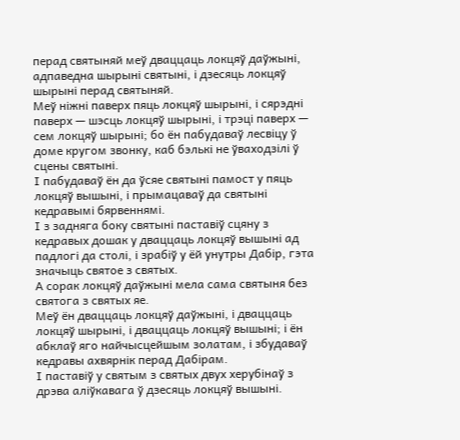перад святыняй меў дваццаць локцяў даўжыні, адпаведна шырыні святыні, і дзесяць локцяў шырыні перад святыняй.
Меў ніжні паверх пяць локцяў шырыні, і сярэдні паверх — шэсць локцяў шырыні, і трэці паверх — сем локцяў шырыні; бо ён пабудаваў лесвіцу ў доме кругом звонку, каб бэлькі не ўваходзілі ў сцены святыні.
І пабудаваў ён да ўсяе святыні памост у пяць локцяў вышыні, і прымацаваў да святыні кедравымі бярвеннямі.
І з задняга боку святыні паставіў сцяну з кедравых дошак у дваццаць локцяў вышыні ад падлогі да столі, і зрабіў у ёй унутры Дабір, гэта значыць святое з святых.
А сорак локцяў даўжыні мела сама святыня без святога з святых яе.
Меў ён дваццаць локцяў даўжыні, і дваццаць локцяў шырыні, і дваццаць локцяў вышыні; і ён абклаў яго найчысцейшым золатам, і збудаваў кедравы ахвярнік перад Дабірам.
І паставіў у святым з святых двух херубінаў з дрэва аліўкавага ў дзесяць локцяў вышыні.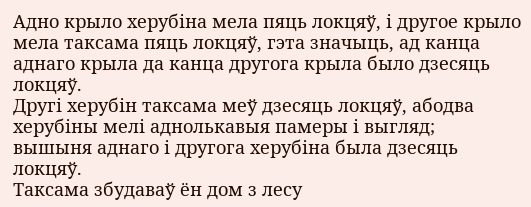Адно крыло херубіна мела пяць локцяў, і другое крыло мела таксама пяць локцяў, гэта значыць, ад канца аднаго крыла да канца другога крыла было дзесяць локцяў.
Другі херубін таксама меў дзесяць локцяў, абодва херубіны мелі аднолькавыя памеры і выгляд;
вышыня аднаго і другога херубіна была дзесяць локцяў.
Таксама збудаваў ён дом з лесу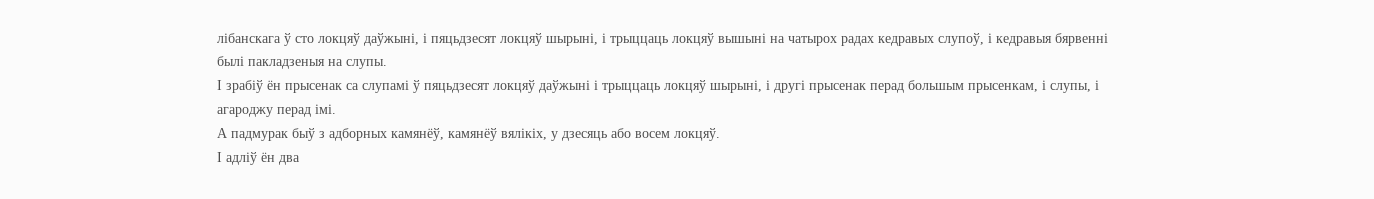лібанскага ў сто локцяў даўжыні, і пяцьдзесят локцяў шырыні, і трыццаць локцяў вышыні на чатырох радах кедравых слупоў, і кедравыя бярвенні былі пакладзеныя на слупы.
І зрабіў ён прысенак са слупамі ў пяцьдзесят локцяў даўжыні і трыццаць локцяў шырыні, і другі прысенак перад большым прысенкам, і слупы, і агароджу перад імі.
А падмурак быў з адборных камянёў, камянёў вялікіх, у дзесяць або восем локцяў.
І адліў ён два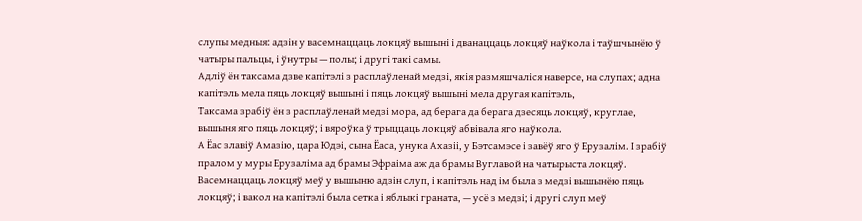слупы медныя: адзін у васемнаццаць локцяў вышыні і дванаццаць локцяў наўкола і таўшчынёю ў чатыры пальцы, і ўнутры — полы; і другі такі самы.
Адліў ён таксама дзве капітэлі з расплаўленай медзі, якія размяшчаліся наверсе, на слупах; адна капітэль мела пяць локцяў вышыні і пяць локцяў вышыні мела другая капітэль,
Таксама зрабіў ён з расплаўленай медзі мора, ад берага да берага дзесяць локцяў, круглае, вышыня яго пяць локцяў; і вяроўка ў трыццаць локцяў абвівала яго наўкола.
А Ёас злавіў Амазію, цара Юдэі, сына Ёаса, унука Ахазіі, у Бэтсамэсе і завёў яго ў Ерузалім. І зрабіў пралом у муры Ерузаліма ад брамы Эфраіма аж да брамы Вуглавой на чатырыста локцяў.
Васемнаццаць локцяў меў у вышыню адзін слуп, і капітэль над ім была з медзі вышынёю пяць локцяў; і вакол на капітэлі была сетка і яблыкі граната, — усё з медзі; і другі слуп меў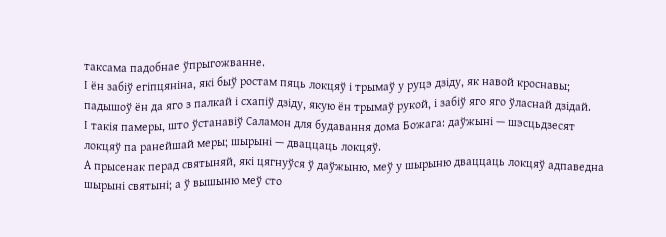таксама падобнае ўпрыгожванне.
І ён забіў егіпцяніна, які быў ростам пяць локцяў і трымаў у руцэ дзіду, як навой кроснавы; падышоў ён да яго з палкай і схапіў дзіду, якую ён трымаў рукой, і забіў яго яго ўласнай дзідай.
І такія памеры, што ўстанавіў Саламон для будавання дома Божага: даўжыні — шэсцьдзесят локцяў па ранейшай меры; шырыні — дваццаць локцяў.
А прысенак перад святыняй, які цягнуўся ў даўжыню, меў у шырыню дваццаць локцяў адпаведна шырыні святыні; а ў вышыню меў сто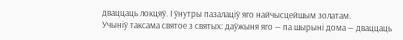дваццаць локцяў. І ўнутры пазалаціў яго найчысцейшым золатам.
Учыніў таксама святое з святых: даўжыня яго — па шырыні дома — дваццаць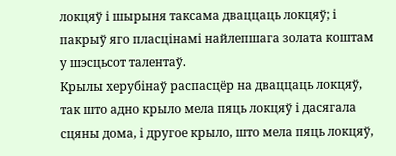локцяў і шырыня таксама дваццаць локцяў; і пакрыў яго пласцінамі найлепшага золата коштам у шэсцьсот талентаў.
Крылы херубінаў распасцёр на дваццаць локцяў, так што адно крыло мела пяць локцяў і дасягала сцяны дома, і другое крыло, што мела пяць локцяў,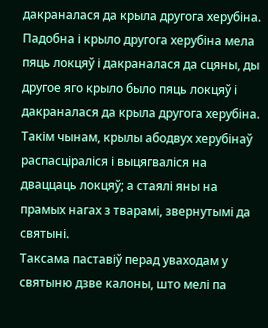дакраналася да крыла другога херубіна.
Падобна і крыло другога херубіна мела пяць локцяў і дакраналася да сцяны, ды другое яго крыло было пяць локцяў і дакраналася да крыла другога херубіна.
Такім чынам, крылы абодвух херубінаў распасціраліся і выцягваліся на дваццаць локцяў; а стаялі яны на прамых нагах з тварамі, звернутымі да святыні.
Таксама паставіў перад уваходам у святыню дзве калоны, што мелі па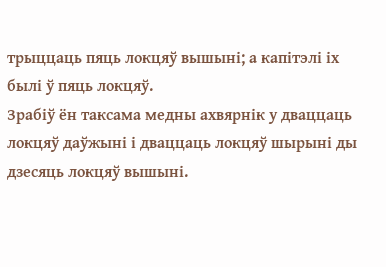трыццаць пяць локцяў вышыні; а капітэлі іх былі ў пяць локцяў.
Зрабіў ён таксама медны ахвярнік у дваццаць локцяў даўжыні і дваццаць локцяў шырыні ды дзесяць локцяў вышыні.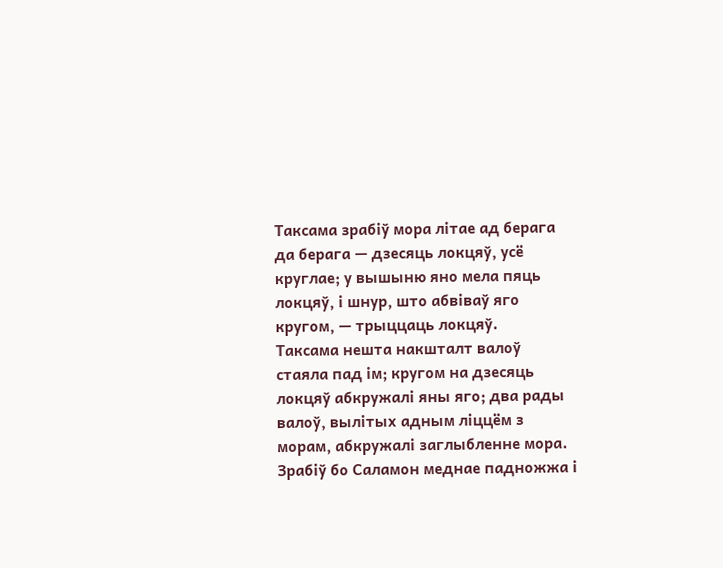Таксама зрабіў мора літае ад берага да берага — дзесяць локцяў, усё круглае; у вышыню яно мела пяць локцяў, і шнур, што абвіваў яго кругом, — трыццаць локцяў.
Таксама нешта накшталт валоў стаяла пад ім; кругом на дзесяць локцяў абкружалі яны яго; два рады валоў, вылітых адным ліццём з морам, абкружалі заглыбленне мора.
Зрабіў бо Саламон меднае падножжа і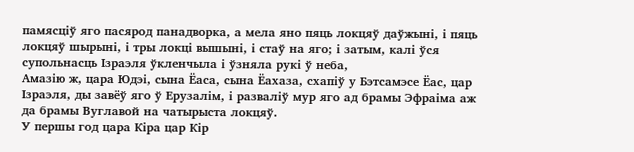памясціў яго пасярод панадворка, а мела яно пяць локцяў даўжыні, і пяць локцяў шырыні, і тры локці вышыні, і стаў на яго; і затым, калі ўся супольнасць Ізраэля ўкленчыла і ўзняла рукі ў неба,
Амазію ж, цара Юдэі, сына Ёаса, сына Ёахаза, схапіў у Бэтсамэсе Ёас, цар Ізраэля, ды завёў яго ў Ерузалім, і разваліў мур яго ад брамы Эфраіма аж да брамы Вуглавой на чатырыста локцяў.
У першы год цара Кіра цар Кір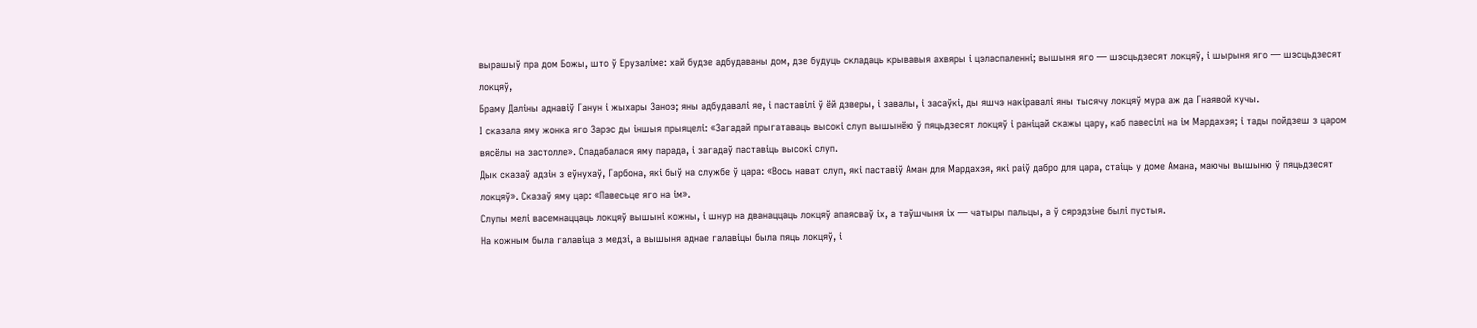вырашыў пра дом Божы, што ў Ерузаліме: хай будзе адбудаваны дом, дзе будуць складаць крывавыя ахвяры і цэласпаленні; вышыня яго — шэсцьдзесят локцяў, і шырыня яго — шэсцьдзесят локцяў,
Браму Даліны аднавіў Ганун і жыхары Заноэ; яны адбудавалі яе, і паставілі ў ёй дзверы, і завалы, і засаўкі, ды яшчэ накіравалі яны тысячу локцяў мура аж да Гнаявой кучы.
І сказала яму жонка яго Зарэс ды іншыя прыяцелі: «Загадай прыгатаваць высокі слуп вышынёю ў пяцьдзесят локцяў і раніцай скажы цару, каб павесілі на ім Мардахэя; і тады пойдзеш з царом вясёлы на застолле». Спадабалася яму парада, і загадаў паставіць высокі слуп.
Дык сказаў адзін з еўнухаў, Гарбона, які быў на службе ў цара: «Вось нават слуп, які паставіў Аман для Мардахэя, які раіў дабро для цара, стаіць у доме Амана, маючы вышыню ў пяцьдзесят локцяў». Сказаў яму цар: «Павесьце яго на ім».
Слупы мелі васемнаццаць локцяў вышыні кожны, і шнур на дванаццаць локцяў апаясваў іх, а таўшчыня іх — чатыры пальцы, а ў сярэдзіне былі пустыя.
На кожным была галавіца з медзі, а вышыня аднае галавіцы была пяць локцяў, і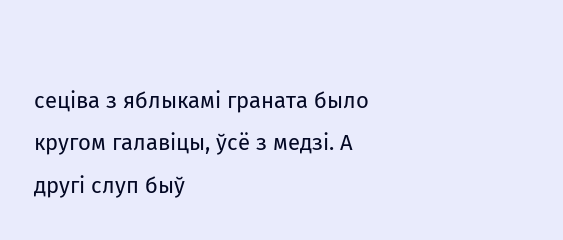сеціва з яблыкамі граната было кругом галавіцы, ўсё з медзі. А другі слуп быў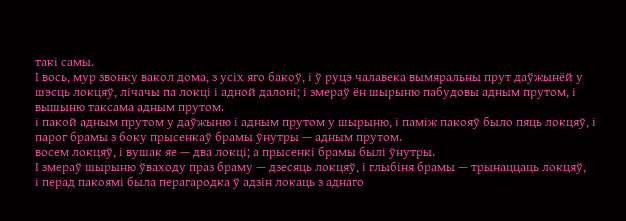такі самы.
І вось, мур звонку вакол дома, з усіх яго бакоў, і ў руцэ чалавека вымяральны прут даўжынёй у шэсць локцяў, лічачы па локці і адной далоні; і змераў ён шырыню пабудовы адным прутом, і вышыню таксама адным прутом.
і пакой адным прутом у даўжыню і адным прутом у шырыню, і паміж пакояў было пяць локцяў, і парог брамы з боку прысенкаў брамы ўнутры — адным прутом.
восем локцяў, і вушак яе — два локці; а прысенкі брамы былі ўнутры.
І змераў шырыню ўваходу праз браму — дзесяць локцяў, і глыбіня брамы — трынаццаць локцяў,
і перад пакоямі была перагародка ў адзін локаць з аднаго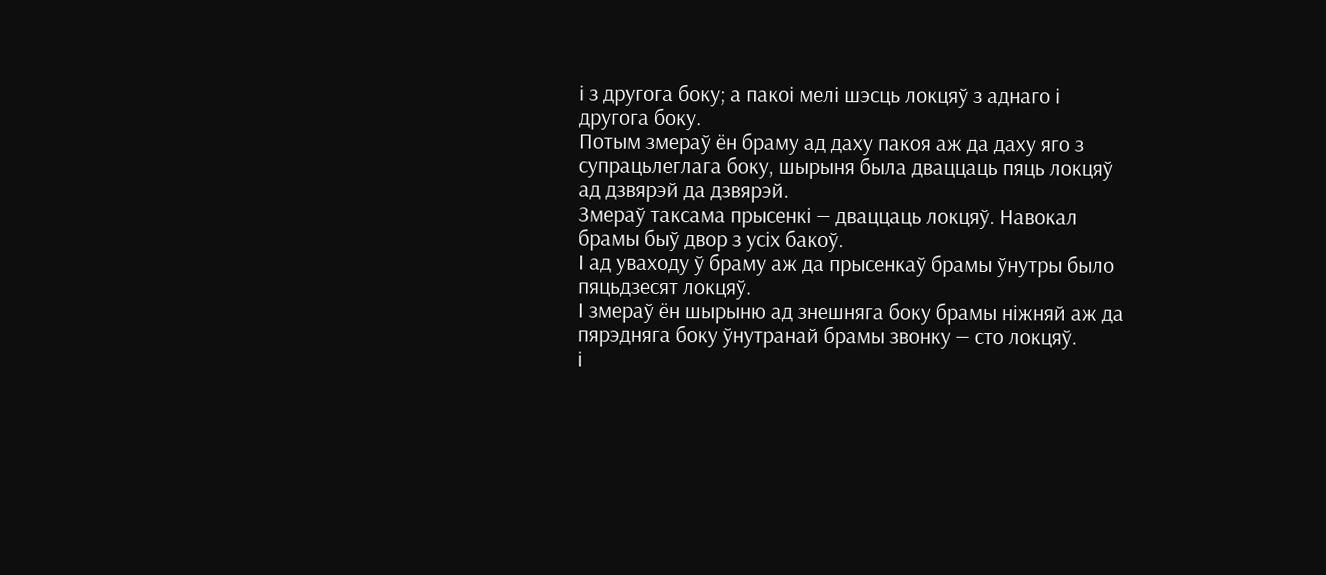і з другога боку; а пакоі мелі шэсць локцяў з аднаго і другога боку.
Потым змераў ён браму ад даху пакоя аж да даху яго з супрацьлеглага боку, шырыня была дваццаць пяць локцяў ад дзвярэй да дзвярэй.
Змераў таксама прысенкі — дваццаць локцяў. Навокал брамы быў двор з усіх бакоў.
І ад уваходу ў браму аж да прысенкаў брамы ўнутры было пяцьдзесят локцяў.
І змераў ён шырыню ад знешняга боку брамы ніжняй аж да пярэдняга боку ўнутранай брамы звонку — сто локцяў.
і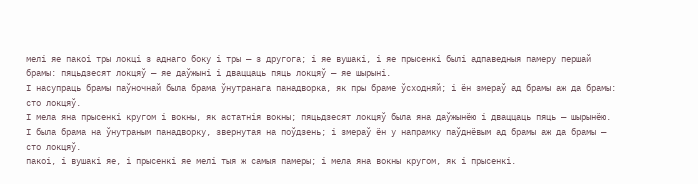мелі яе пакоі тры локці з аднаго боку і тры — з другога; і яе вушакі, і яе прысенкі былі адпаведныя памеру першай брамы: пяцьдзесят локцяў — яе даўжыні і дваццаць пяць локцяў — яе шырыні.
І насупраць брамы паўночнай была брама ўнутранага панадворка, як пры браме ўсходняй; і ён змераў ад брамы аж да брамы: сто локцяў.
І мела яна прысенкі кругом і вокны, як астатнія вокны; пяцьдзесят локцяў была яна даўжынёю і дваццаць пяць — шырынёю.
І была брама на ўнутраным панадворку, звернутая на поўдзень; і змераў ён у напрамку паўднёвым ад брамы аж да брамы — сто локцяў.
пакоі, і вушакі яе, і прысенкі яе мелі тыя ж самыя памеры; і мела яна вокны кругом, як і прысенкі.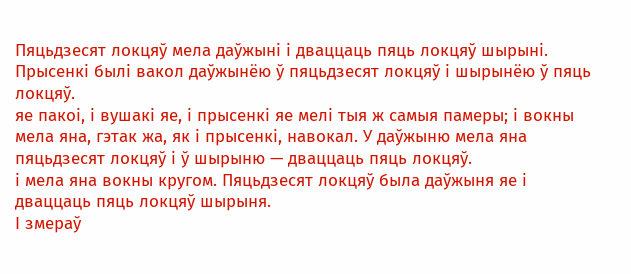Пяцьдзесят локцяў мела даўжыні і дваццаць пяць локцяў шырыні.
Прысенкі былі вакол даўжынёю ў пяцьдзесят локцяў і шырынёю ў пяць локцяў.
яе пакоі, і вушакі яе, і прысенкі яе мелі тыя ж самыя памеры; і вокны мела яна, гэтак жа, як і прысенкі, навокал. У даўжыню мела яна пяцьдзесят локцяў і ў шырыню — дваццаць пяць локцяў.
і мела яна вокны кругом. Пяцьдзесят локцяў была даўжыня яе і дваццаць пяць локцяў шырыня.
І змераў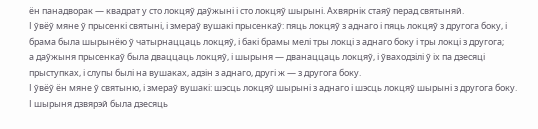ён панадворак — квадрат у сто локцяў даўжыні і сто локцяў шырыні. Ахвярнік стаяў перад святыняй.
І ўвёў мяне ў прысенкі святыні, і змераў вушакі прысенкаў: пяць локцяў з аднаго і пяць локцяў з другога боку, і брама была шырынёю ў чатырнаццаць локцяў, і бакі брамы мелі тры локці з аднаго боку і тры локці з другога;
а даўжыня прысенкаў была дваццаць локцяў, і шырыня — дванаццаць локцяў, і ўваходзілі ў іх па дзесяці прыступках, і слупы былі на вушаках, адзін з аднаго, другі ж — з другога боку.
І ўвёў ён мяне ў святыню, і змераў вушакі: шэсць локцяў шырыні з аднаго і шэсць локцяў шырыні з другога боку.
І шырыня дзвярэй была дзесяць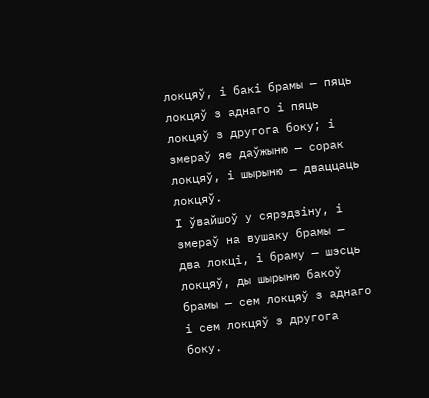локцяў, і бакі брамы — пяць локцяў з аднаго і пяць локцяў з другога боку; і змераў яе даўжыню — сорак локцяў, і шырыню — дваццаць локцяў.
І ўвайшоў у сярэдзіну, і змераў на вушаку брамы — два локці, і браму — шэсць локцяў, ды шырыню бакоў брамы — сем локцяў з аднаго і сем локцяў з другога боку.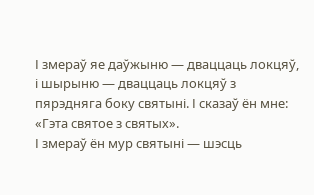І змераў яе даўжыню — дваццаць локцяў, і шырыню — дваццаць локцяў з пярэдняга боку святыні. І сказаў ён мне: «Гэта святое з святых».
І змераў ён мур святыні — шэсць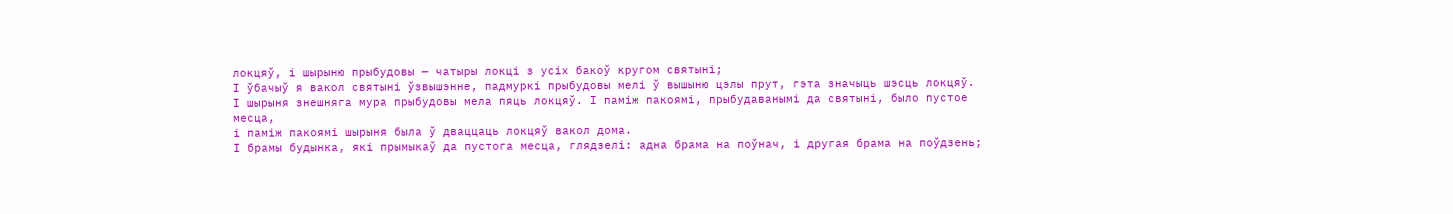локцяў, і шырыню прыбудовы — чатыры локці з усіх бакоў кругом святыні;
І ўбачыў я вакол святыні ўзвышэнне, падмуркі прыбудовы мелі ў вышыню цэлы прут, гэта значыць шэсць локцяў.
І шырыня знешняга мура прыбудовы мела пяць локцяў. І паміж пакоямі, прыбудаванымі да святыні, было пустое месца,
і паміж пакоямі шырыня была ў дваццаць локцяў вакол дома.
І брамы будынка, які прымыкаў да пустога месца, глядзелі: адна брама на поўнач, і другая брама на поўдзень;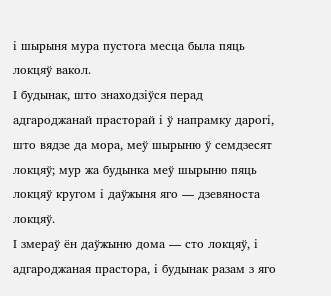і шырыня мура пустога месца была пяць локцяў вакол.
І будынак, што знаходзіўся перад адгароджанай прасторай і ў напрамку дарогі, што вядзе да мора, меў шырыню ў семдзесят локцяў; мур жа будынка меў шырыню пяць локцяў кругом і даўжыня яго — дзевяноста локцяў.
І змераў ён даўжыню дома — сто локцяў, і адгароджаная прастора, і будынак разам з яго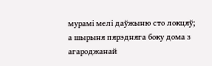мурамі мелі даўжыню сто локцяў;
а шырыня пярэдняга боку дома з агароджанай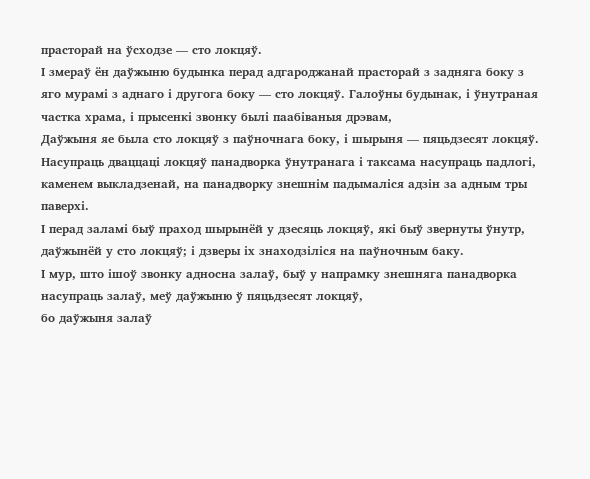прасторай на ўсходзе — сто локцяў.
І змераў ён даўжыню будынка перад адгароджанай прасторай з задняга боку з яго мурамі з аднаго і другога боку — сто локцяў. Галоўны будынак, і ўнутраная частка храма, і прысенкі звонку былі паабіваныя дрэвам,
Даўжыня яе была сто локцяў з паўночнага боку, і шырыня — пяцьдзесят локцяў.
Насупраць дваццаці локцяў панадворка ўнутранага і таксама насупраць падлогі, каменем выкладзенай, на панадворку знешнім падымаліся адзін за адным тры паверхі.
І перад заламі быў праход шырынёй у дзесяць локцяў, які быў звернуты ўнутр, даўжынёй у сто локцяў; і дзверы іх знаходзіліся на паўночным баку.
І мур, што ішоў звонку адносна залаў, быў у напрамку знешняга панадворка насупраць залаў, меў даўжыню ў пяцьдзесят локцяў,
бо даўжыня залаў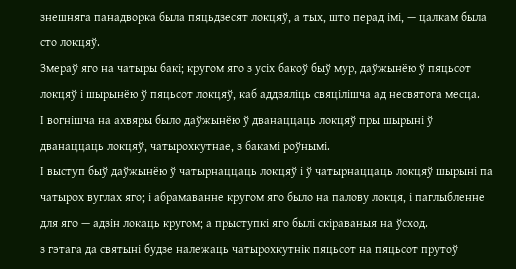знешняга панадворка была пяцьдзесят локцяў, а тых, што перад імі, — цалкам была сто локцяў.
Змераў яго на чатыры бакі; кругом яго з усіх бакоў быў мур, даўжынёю ў пяцьсот локцяў і шырынёю ў пяцьсот локцяў, каб аддзяліць свяцілішча ад несвятога месца.
І вогнішча на ахвяры было даўжынёю ў дванаццаць локцяў пры шырыні ў дванаццаць локцяў, чатырохкутнае, з бакамі роўнымі.
І выступ быў даўжынёю ў чатырнаццаць локцяў і ў чатырнаццаць локцяў шырыні па чатырох вуглах яго; і абрамаванне кругом яго было на палову локця, і паглыбленне для яго — адзін локаць кругом; а прыступкі яго былі скіраваныя на ўсход.
з гэтага да святыні будзе належаць чатырохкутнік пяцьсот на пяцьсот прутоў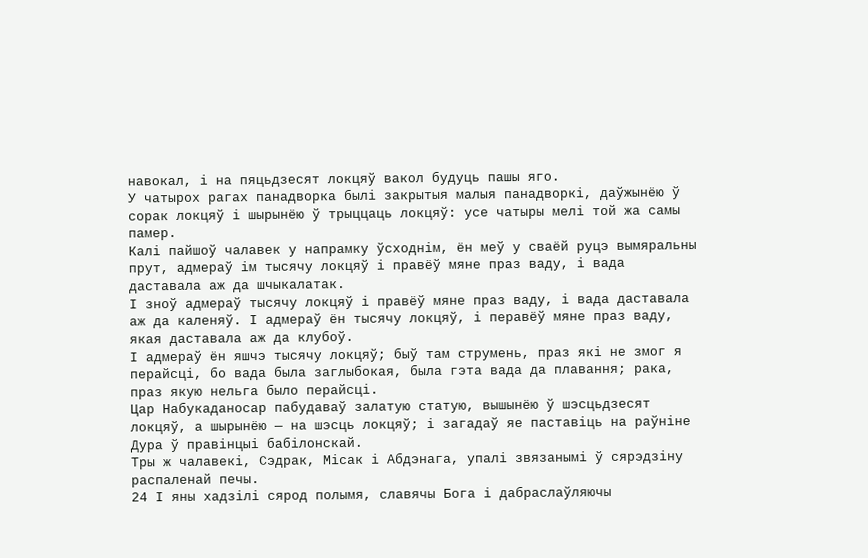навокал, і на пяцьдзесят локцяў вакол будуць пашы яго.
У чатырох рагах панадворка былі закрытыя малыя панадворкі, даўжынёю ў сорак локцяў і шырынёю ў трыццаць локцяў: усе чатыры мелі той жа самы памер.
Калі пайшоў чалавек у напрамку ўсходнім, ён меў у сваёй руцэ вымяральны прут, адмераў ім тысячу локцяў і правёў мяне праз ваду, і вада даставала аж да шчыкалатак.
І зноў адмераў тысячу локцяў і правёў мяне праз ваду, і вада даставала аж да каленяў. І адмераў ён тысячу локцяў, і перавёў мяне праз ваду, якая даставала аж да клубоў.
І адмераў ён яшчэ тысячу локцяў; быў там струмень, праз які не змог я перайсці, бо вада была заглыбокая, была гэта вада да плавання; рака, праз якую нельга было перайсці.
Цар Набукаданосар пабудаваў залатую статую, вышынёю ў шэсцьдзесят локцяў, а шырынёю — на шэсць локцяў; і загадаў яе паставіць на раўніне Дура ў правінцыі бабілонскай.
Тры ж чалавекі, Сэдрак, Місак і Абдэнага, упалі звязанымі ў сярэдзіну распаленай печы.
24 І яны хадзілі сярод полымя, славячы Бога і дабраслаўляючы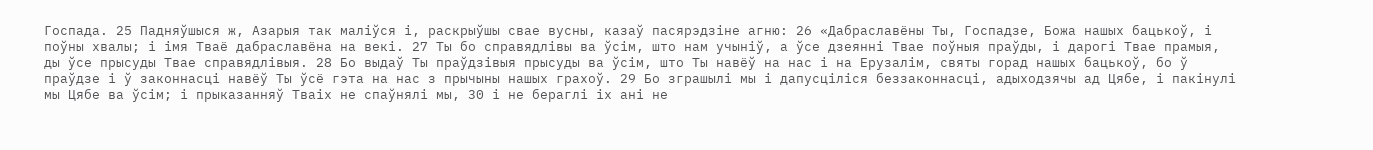Госпада. 25 Падняўшыся ж, Азарыя так маліўся і, раскрыўшы свае вусны, казаў пасярэдзіне агню: 26 «Дабраславёны Ты, Госпадзе, Божа нашых бацькоў, і поўны хвалы; і імя Тваё дабраславёна на векі. 27 Ты бо справядлівы ва ўсім, што нам учыніў, а ўсе дзеянні Твае поўныя праўды, і дарогі Твае прамыя, ды ўсе прысуды Твае справядлівыя. 28 Бо выдаў Ты праўдзівыя прысуды ва ўсім, што Ты навёў на нас і на Ерузалім, святы горад нашых бацькоў, бо ў праўдзе і ў законнасці навёў Ты ўсё гэта на нас з прычыны нашых грахоў. 29 Бо зграшылі мы і дапусціліся беззаконнасці, адыходзячы ад Цябе, і пакінулі мы Цябе ва ўсім; і прыказанняў Тваіх не спаўнялі мы, 30 і не бераглі іх ані не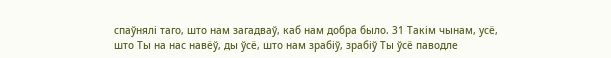спаўнялі таго, што нам загадваў, каб нам добра было. 31 Такім чынам, усё, што Ты на нас навёў, ды ўсё, што нам зрабіў, зрабіў Ты ўсё паводле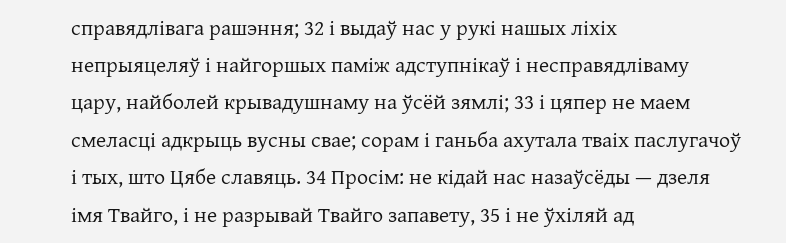справядлівага рашэння; 32 і выдаў нас у рукі нашых ліхіх непрыяцеляў і найгоршых паміж адступнікаў і несправядліваму цару, найболей крывадушнаму на ўсёй зямлі; 33 і цяпер не маем смеласці адкрыць вусны свае; сорам і ганьба ахутала тваіх паслугачоў і тых, што Цябе славяць. 34 Просім: не кідай нас назаўсёды — дзеля імя Твайго, і не разрывай Твайго запавету, 35 і не ўхіляй ад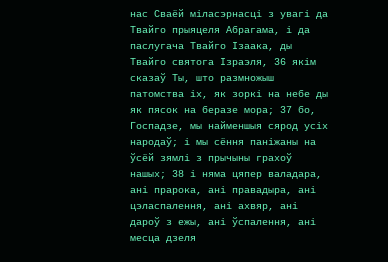нас Сваёй міласэрнасці з увагі да Твайго прыяцеля Абрагама, і да паслугача Твайго Ізаака, ды Твайго святога Ізраэля, 36 якім сказаў Ты, што размножыш патомства іх, як зоркі на небе ды як пясок на беразе мора; 37 бо, Госпадзе, мы найменшыя сярод усіх народаў; і мы сёння паніжаны на ўсёй зямлі з прычыны грахоў нашых; 38 і няма цяпер валадара, ані прарока, ані правадыра, ані цэласпалення, ані ахвяр, ані дароў з ежы, ані ўспалення, ані месца дзеля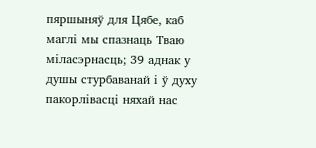пяршыняў для Цябе, каб маглі мы спазнаць Тваю міласэрнасць; 39 аднак у душы стурбаванай і ў духу пакорлівасці няхай нас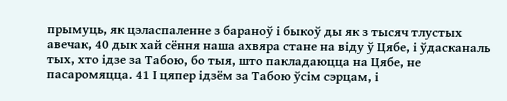прымуць, як цэласпаленне з бараноў і быкоў ды як з тысяч тлустых авечак, 40 дык хай сёння наша ахвяра стане на віду ў Цябе, і ўдасканаль тых, хто ідзе за Табою, бо тыя, што пакладаюцца на Цябе, не пасаромяцца. 41 І цяпер ідзём за Табою ўсім сэрцам, і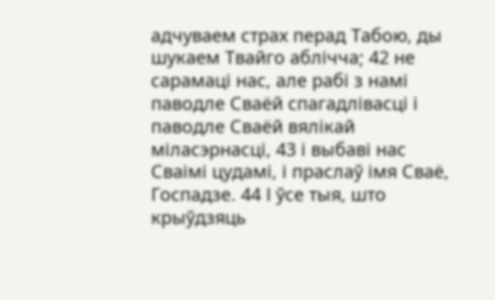адчуваем страх перад Табою, ды шукаем Твайго аблічча; 42 не сарамаці нас, але рабі з намі паводле Сваёй спагадлівасці і паводле Сваёй вялікай міласэрнасці, 43 і выбаві нас Сваімі цудамі, і праслаў імя Сваё, Госпадзе. 44 І ўсе тыя, што крыўдзяць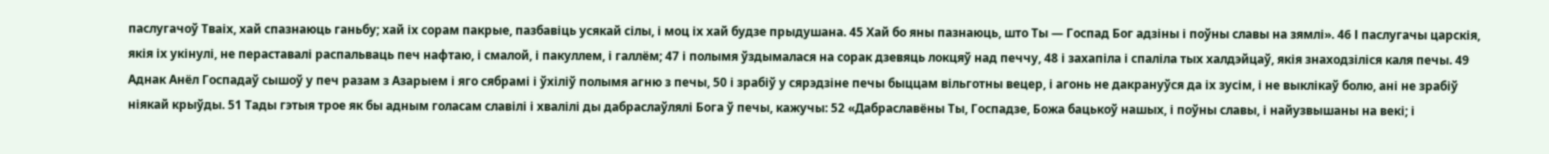паслугачоў Тваіх, хай спазнаюць ганьбу; хай іх сорам пакрые, пазбавіць усякай сілы, і моц іх хай будзе прыдушана. 45 Хай бо яны пазнаюць, што Ты — Госпад Бог адзіны і поўны славы на зямлі». 46 І паслугачы царскія, якія іх укінулі, не пераставалі распальваць печ нафтаю, і смалой, і пакуллем, і галлём; 47 і полымя ўздымалася на сорак дзевяць локцяў над печчу, 48 і захапіла і спаліла тых халдэйцаў, якія знаходзіліся каля печы. 49 Аднак Анёл Госпадаў сышоў у печ разам з Азарыем і яго сябрамі і ўхіліў полымя агню з печы, 50 і зрабіў у сярэдзіне печы быццам вільготны вецер, і агонь не дакрануўся да іх зусім, і не выклікаў болю, ані не зрабіў ніякай крыўды. 51 Тады гэтыя трое як бы адным голасам славілі і хвалілі ды дабраслаўлялі Бога ў печы, кажучы: 52 «Дабраславёны Ты, Госпадзе, Божа бацькоў нашых, і поўны славы, і найузвышаны на векі; і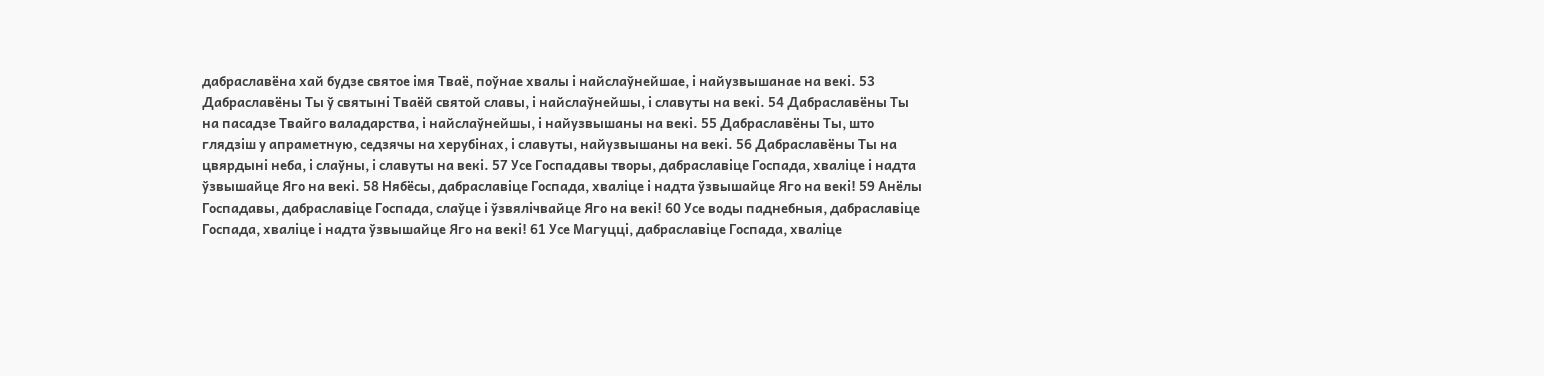дабраславёна хай будзе святое імя Тваё, поўнае хвалы і найслаўнейшае, і найузвышанае на векі. 53 Дабраславёны Ты ў святыні Тваёй святой славы, і найслаўнейшы, і славуты на векі. 54 Дабраславёны Ты на пасадзе Твайго валадарства, і найслаўнейшы, і найузвышаны на векі. 55 Дабраславёны Ты, што глядзіш у апраметную, седзячы на херубінах, і славуты, найузвышаны на векі. 56 Дабраславёны Ты на цвярдыні неба, і слаўны, і славуты на векі. 57 Усе Госпадавы творы, дабраславіце Госпада, хваліце і надта ўзвышайце Яго на векі. 58 Нябёсы, дабраславіце Госпада, хваліце і надта ўзвышайце Яго на векі! 59 Анёлы Госпадавы, дабраславіце Госпада, слаўце і ўзвялічвайце Яго на векі! 60 Усе воды паднебныя, дабраславіце Госпада, хваліце і надта ўзвышайце Яго на векі! 61 Усе Магуцці, дабраславіце Госпада, хваліце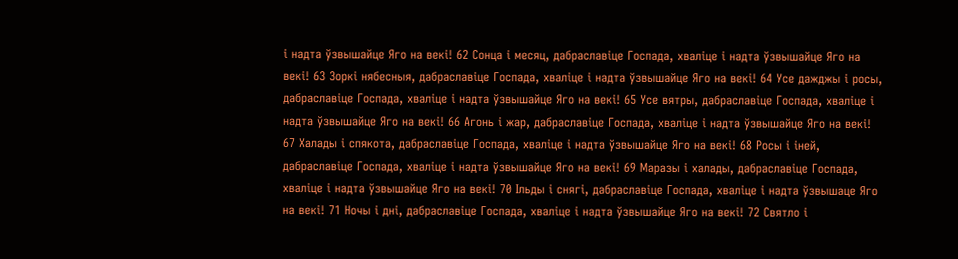і надта ўзвышайце Яго на векі! 62 Сонца і месяц, дабраславіце Госпада, хваліце і надта ўзвышайце Яго на векі! 63 Зоркі нябесныя, дабраславіце Госпада, хваліце і надта ўзвышайце Яго на векі! 64 Усе дажджы і росы, дабраславіце Госпада, хваліце і надта ўзвышайце Яго на векі! 65 Усе вятры, дабраславіце Госпада, хваліце і надта ўзвышайце Яго на векі! 66 Агонь і жар, дабраславіце Госпада, хваліце і надта ўзвышайце Яго на векі! 67 Халады і спякота, дабраславіце Госпада, хваліце і надта ўзвышайце Яго на векі! 68 Росы і іней, дабраславіце Госпада, хваліце і надта ўзвышайце Яго на векі! 69 Маразы і халады, дабраславіце Госпада, хваліце і надта ўзвышайце Яго на векі! 70 Ільды і снягі, дабраславіце Госпада, хваліце і надта ўзвышаце Яго на векі! 71 Ночы і дні, дабраславіце Госпада, хваліце і надта ўзвышайце Яго на векі! 72 Святло і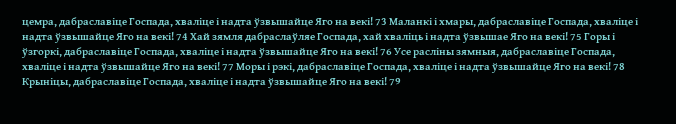цемра, дабраславіце Госпада, хваліце і надта ўзвышайце Яго на векі! 73 Маланкі і хмары, дабраславіце Госпада, хваліце і надта ўзвышайце Яго на векі! 74 Хай зямля дабраслаўляе Госпада, хай хваліць і надта ўзвышае Яго на векі! 75 Горы і ўзгоркі, дабраславіце Госпада, хваліце і надта ўзвышайце Яго на векі! 76 Усе расліны зямныя, дабраславіце Госпада, хваліце і надта ўзвышайце Яго на векі! 77 Моры і рэкі, дабраславіце Госпада, хваліце і надта ўзвышайце Яго на векі! 78 Крыніцы, дабраславіце Госпада, хваліце і надта ўзвышайце Яго на векі! 79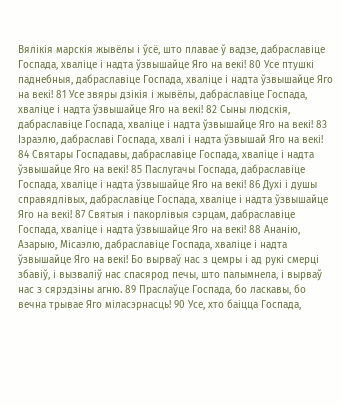Вялікія марскія жывёлы і ўсё, што плавае ў вадзе, дабраславіце Госпада, хваліце і надта ўзвышайце Яго на векі! 80 Усе птушкі паднебныя, дабраславіце Госпада, хваліце і надта ўзвышайце Яго на векі! 81 Усе звяры дзікія і жывёлы, дабраславіце Госпада, хваліце і надта ўзвышайце Яго на векі! 82 Сыны людскія, дабраславіце Госпада, хваліце і надта ўзвышайце Яго на векі! 83 Ізраэлю, дабраславі Госпада, хвалі і надта ўзвышай Яго на векі! 84 Святары Госпадавы, дабраславіце Госпада, хваліце і надта ўзвышайце Яго на векі! 85 Паслугачы Госпада, дабраславіце Госпада, хваліце і надта ўзвышайце Яго на векі! 86 Духі і душы справядлівых, дабраславіце Госпада, хваліце і надта ўзвышайце Яго на векі! 87 Святыя і пакорлівыя сэрцам, дабраславіце Госпада, хваліце і надта ўзвышайце Яго на векі! 88 Ананію, Азарыю, Місаэлю, дабраславіце Госпада, хваліце і надта ўзвышайце Яго на векі! Бо вырваў нас з цемры і ад рукі смерці збавіў, і вызваліў нас спасярод печы, што палымнела, і вырваў нас з сярэдзіны агню. 89 Праслаўце Госпада, бо ласкавы, бо вечна трывае Яго міласэрнасць! 90 Усе, хто баіцца Госпада,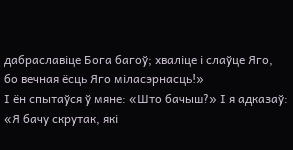дабраславіце Бога багоў; хваліце і слаўце Яго, бо вечная ёсць Яго міласэрнасць!»
І ён спытаўся ў мяне: «Што бачыш?» І я адказаў: «Я бачу скрутак, які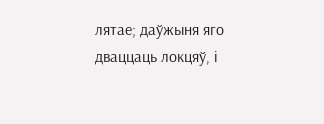лятае; даўжыня яго дваццаць локцяў, і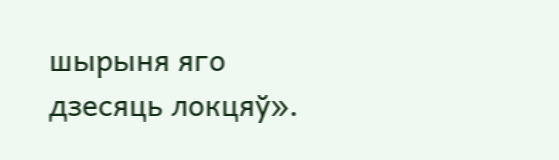шырыня яго дзесяць локцяў».